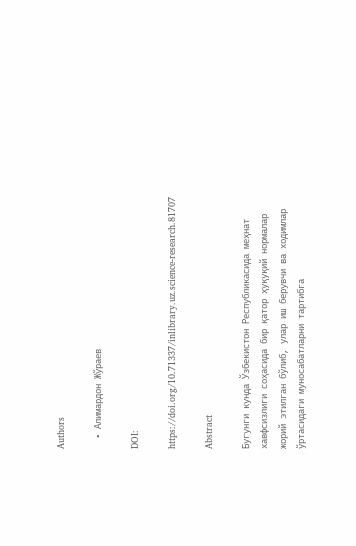Authors

  • Алимардон Жўраев

DOI:

https://doi.org/10.71337/inlibrary.uz.science-research.81707

Abstract

Бугунги кунда Ўзбекистон Республикасида меҳнат хавфсизлиги соҳасида бир қатор ҳуқуқий нормалар жорий этилган бўлиб, улар иш берувчи ва ходимлар ўртасидаги муносабатларни тартибга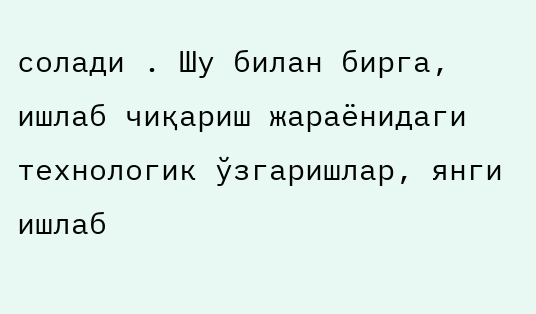солади . Шу билан бирга, ишлаб чиқариш жараёнидаги технологик ўзгаришлар, янги ишлаб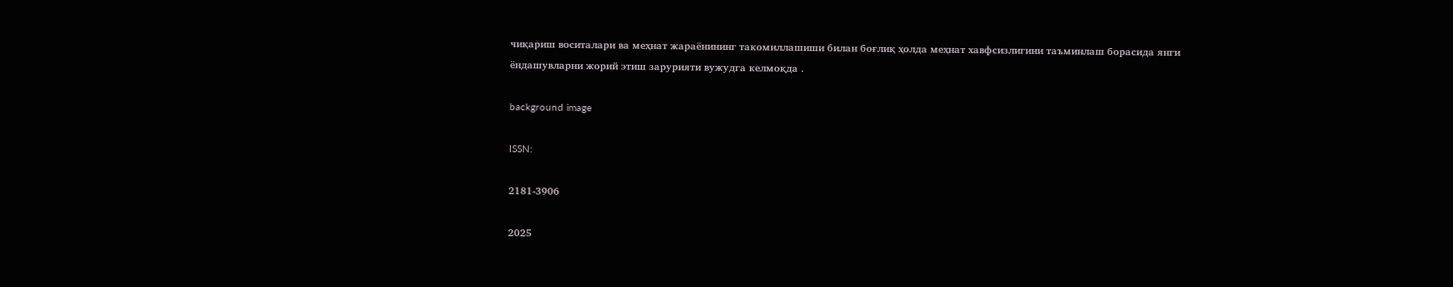чиқариш воситалари ва меҳнат жараёнининг такомиллашиши билан боғлиқ ҳолда меҳнат хавфсизлигини таъминлаш борасида янги ёндашувларни жорий этиш зарурияти вужудга келмоқда .

background image

ISSN:

2181-3906

2025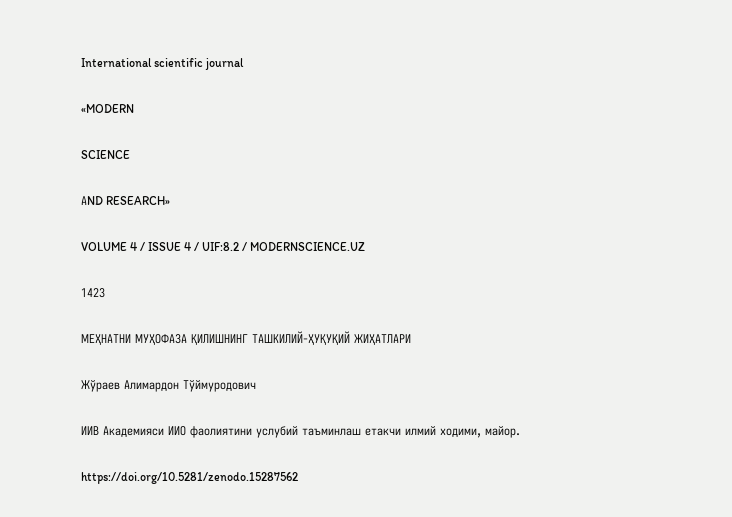International scientific journal

«MODERN

SCIENCE

АND RESEARCH»

VOLUME 4 / ISSUE 4 / UIF:8.2 / MODERNSCIENCE.UZ

1423

МЕҲНАТНИ МУҲОФАЗА ҚИЛИШНИНГ ТАШКИЛИЙ-ҲУҚУҚИЙ ЖИҲАТЛАРИ

Жўраев Алимардон Тўймуродович

ИИВ Академияси ИИО фаолиятини услубий таъминлаш етакчи илмий ходими, майор.

https://doi.org/10.5281/zenodo.15287562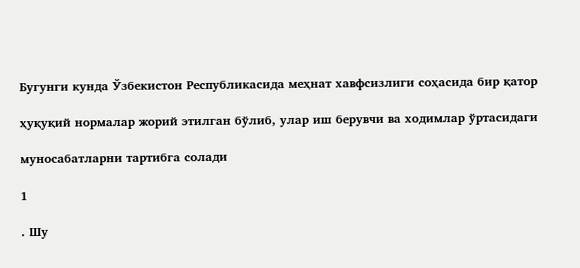Бугунги кунда Ўзбекистон Республикасида меҳнат хавфсизлиги соҳасида бир қатор

ҳуқуқий нормалар жорий этилган бўлиб, улар иш берувчи ва ходимлар ўртасидаги

муносабатларни тартибга солади

1

. Шу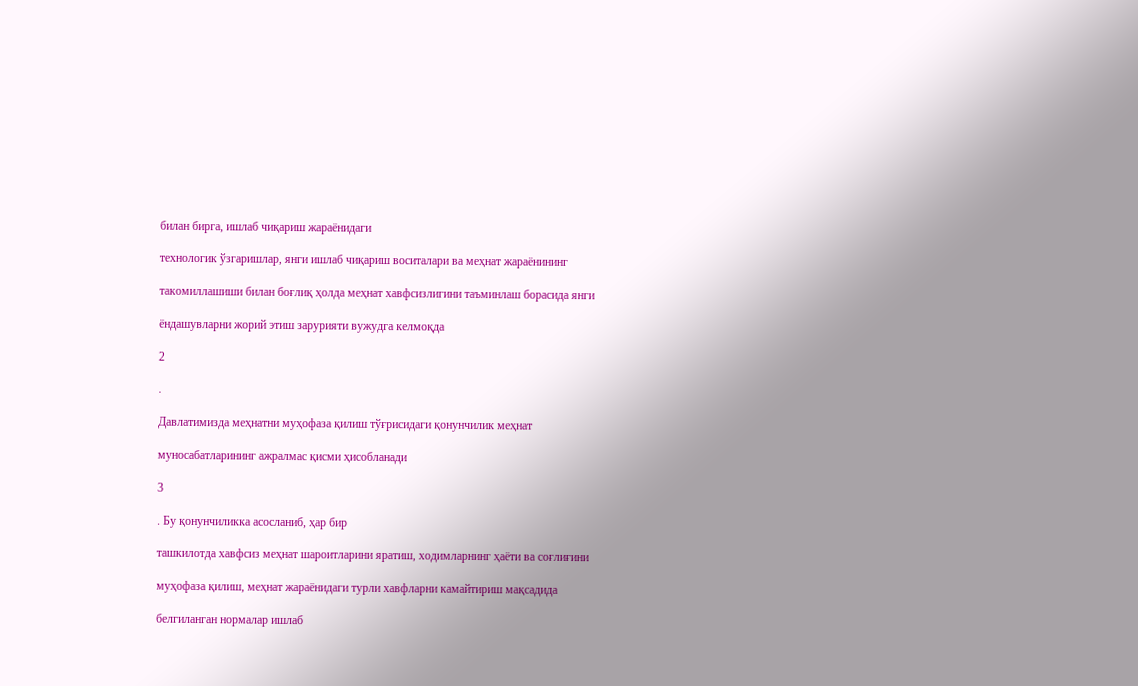билан бирга, ишлаб чиқариш жараёнидаги

технологик ўзгаришлар, янги ишлаб чиқариш воситалари ва меҳнат жараёнининг

такомиллашиши билан боғлиқ ҳолда меҳнат хавфсизлигини таъминлаш борасида янги

ёндашувларни жорий этиш зарурияти вужудга келмоқда

2

.

Давлатимизда меҳнатни муҳофаза қилиш тўғрисидаги қонунчилик меҳнат

муносабатларининг ажралмас қисми ҳисобланади

3

. Бу қонунчиликка асосланиб, ҳар бир

ташкилотда хавфсиз меҳнат шароитларини яратиш, ходимларнинг ҳаёти ва соғлиғини

муҳофаза қилиш, меҳнат жараёнидаги турли хавфларни камайтириш мақсадида

белгиланган нормалар ишлаб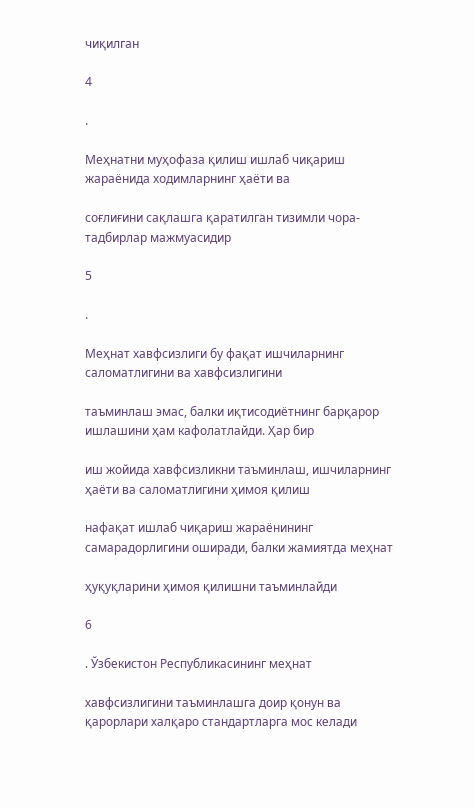чиқилган

4

.

Меҳнатни муҳофаза қилиш ишлаб чиқариш жараёнида ходимларнинг ҳаёти ва

соғлиғини сақлашга қаратилган тизимли чора-тадбирлар мажмуасидир

5

.

Меҳнат хавфсизлиги бу фақат ишчиларнинг саломатлигини ва хавфсизлигини

таъминлаш эмас, балки иқтисодиётнинг барқарор ишлашини ҳам кафолатлайди. Ҳар бир

иш жойида хавфсизликни таъминлаш, ишчиларнинг ҳаёти ва саломатлигини ҳимоя қилиш

нафақат ишлаб чиқариш жараёнининг самарадорлигини оширади, балки жамиятда меҳнат

ҳуқуқларини ҳимоя қилишни таъминлайди

6

. Ўзбекистон Республикасининг меҳнат

хавфсизлигини таъминлашга доир қонун ва қарорлари халқаро стандартларга мос келади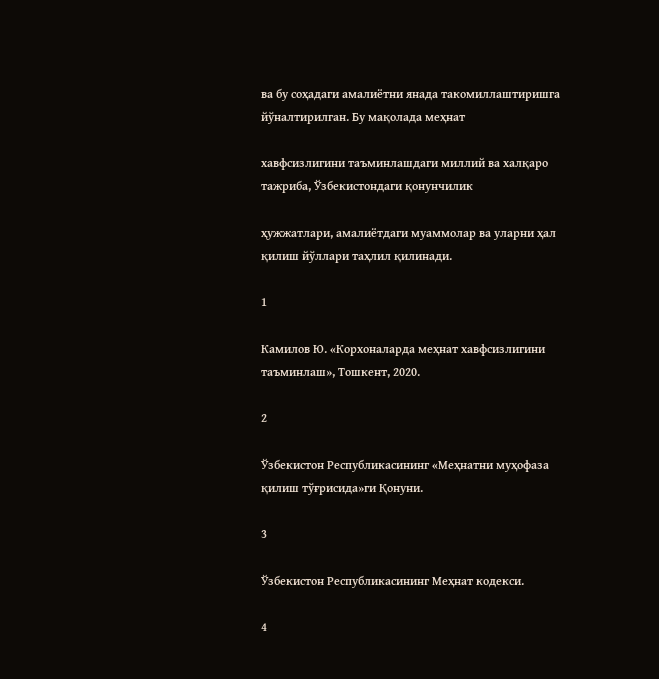ва бу соҳадаги амалиётни янада такомиллаштиришга йўналтирилган. Бу мақолада меҳнат

хавфсизлигини таъминлашдаги миллий ва халқаро тажриба, Ўзбекистондаги қонунчилик

ҳужжатлари, амалиётдаги муаммолар ва уларни ҳал қилиш йўллари таҳлил қилинади.

1

Камилов Ю. «Корхоналарда меҳнат хавфсизлигини таъминлаш», Тошкент, 2020.

2

Ўзбекистон Республикасининг «Меҳнатни муҳофаза қилиш тўғрисида»ги Қонуни.

3

Ўзбекистон Республикасининг Меҳнат кодекси.

4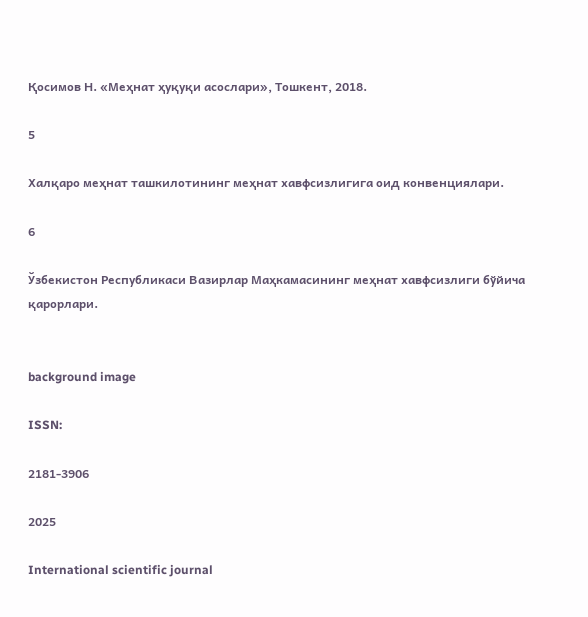Қосимов Н. «Меҳнат ҳуқуқи асослари», Тошкент, 2018.

5

Халқаро меҳнат ташкилотининг меҳнат хавфсизлигига оид конвенциялари.

6

Ўзбекистон Республикаси Вазирлар Маҳкамасининг меҳнат хавфсизлиги бўйича қарорлари.


background image

ISSN:

2181-3906

2025

International scientific journal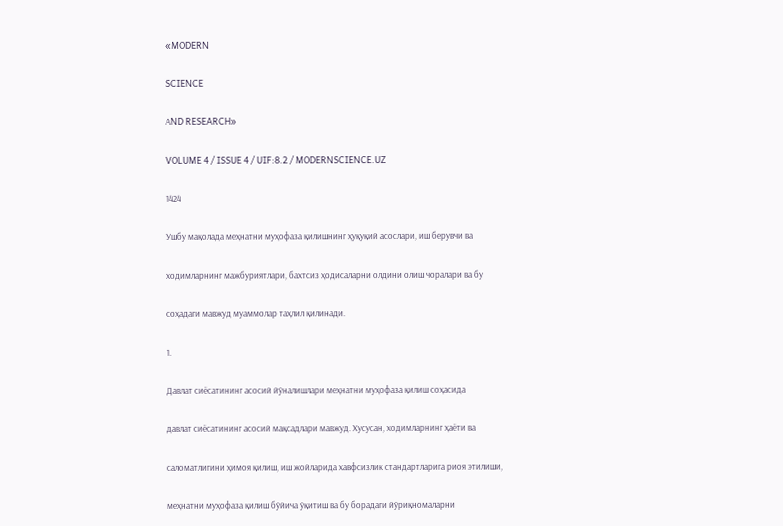«MODERN

SCIENCE

АND RESEARCH»

VOLUME 4 / ISSUE 4 / UIF:8.2 / MODERNSCIENCE.UZ

1424

Ушбу мақолада меҳнатни муҳофаза қилишнинг ҳуқуқий асослари, иш берувчи ва

ходимларнинг мажбуриятлари, бахтсиз ҳодисаларни олдини олиш чоралари ва бу

соҳадаги мавжуд муаммолар таҳлил қилинади.

1.

Давлат сиёсатининг асосий йўналишлари меҳнатни муҳофаза қилиш соҳасида

давлат сиёсатининг асосий мақсадлари мавжуд. Хусусан, ходимларнинг ҳаёти ва

саломатлигини ҳимоя қилиш, иш жойларида хавфсизлик стандартларига риоя этилиши,

меҳнатни муҳофаза қилиш бўйича ўқитиш ва бу борадаги йўриқномаларни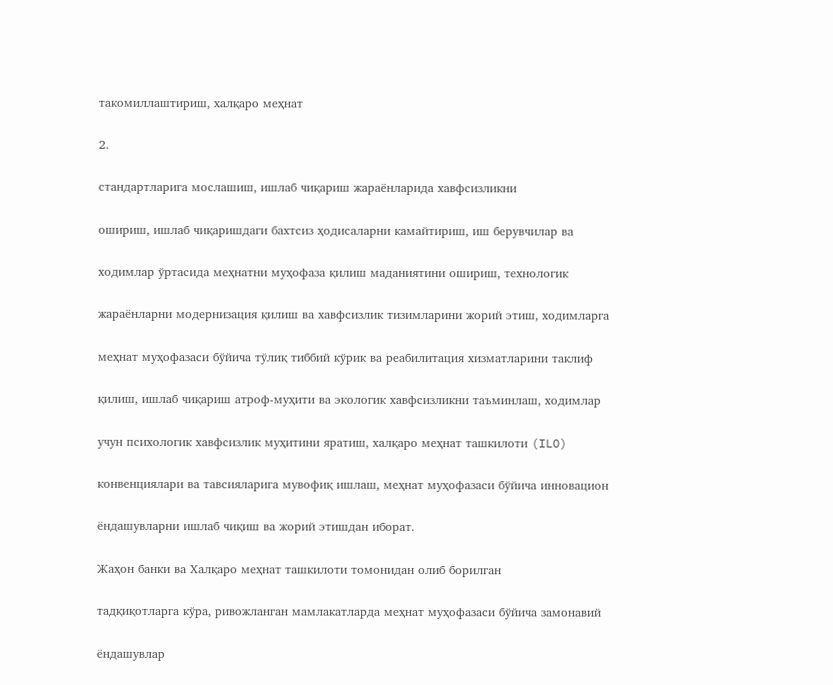такомиллаштириш, халқаро меҳнат

2.

стандартларига мослашиш, ишлаб чиқариш жараёнларида хавфсизликни

ошириш, ишлаб чиқаришдаги бахтсиз ҳодисаларни камайтириш, иш берувчилар ва

ходимлар ўртасида меҳнатни муҳофаза қилиш маданиятини ошириш, технологик

жараёнларни модернизация қилиш ва хавфсизлик тизимларини жорий этиш, ходимларга

меҳнат муҳофазаси бўйича тўлиқ тиббий кўрик ва реабилитация хизматларини таклиф

қилиш, ишлаб чиқариш атроф-муҳити ва экологик хавфсизликни таъминлаш, ходимлар

учун психологик хавфсизлик муҳитини яратиш, халқаро меҳнат ташкилоти (ILO)

конвенциялари ва тавсияларига мувофиқ ишлаш, меҳнат муҳофазаси бўйича инновацион

ёндашувларни ишлаб чиқиш ва жорий этишдан иборат.

Жаҳон банки ва Халқаро меҳнат ташкилоти томонидан олиб борилган

тадқиқотларга кўра, ривожланган мамлакатларда меҳнат муҳофазаси бўйича замонавий

ёндашувлар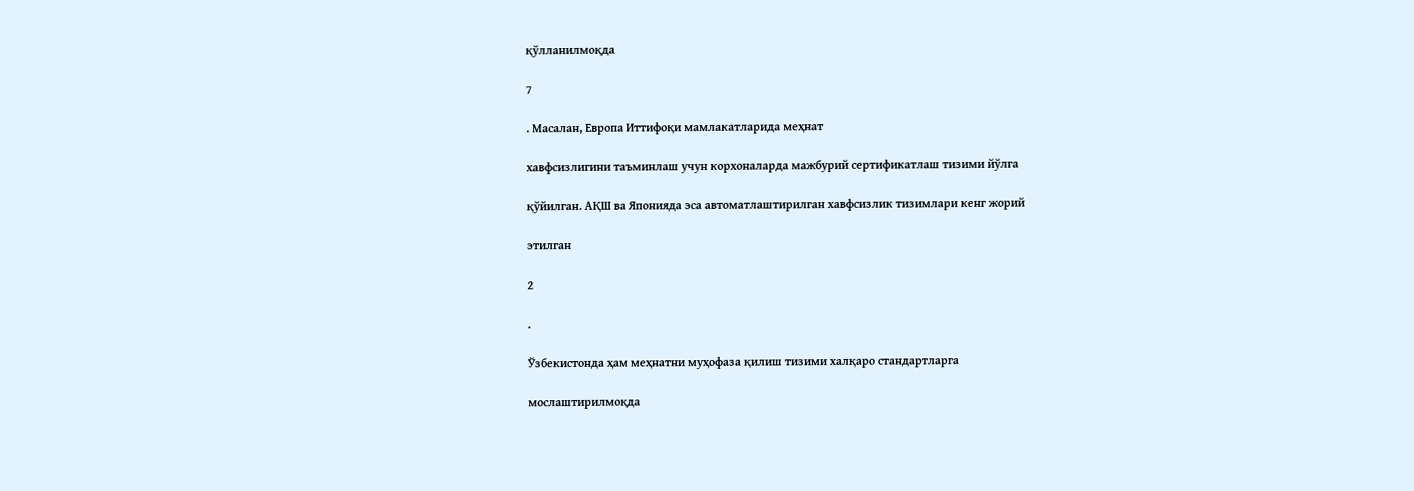қўлланилмоқда

7

. Масалан, Европа Иттифоқи мамлакатларида меҳнат

хавфсизлигини таъминлаш учун корхоналарда мажбурий сертификатлаш тизими йўлга

қўйилган. АҚШ ва Японияда эса автоматлаштирилган хавфсизлик тизимлари кенг жорий

этилган

2

.

Ўзбекистонда ҳам меҳнатни муҳофаза қилиш тизими халқаро стандартларга

мослаштирилмоқда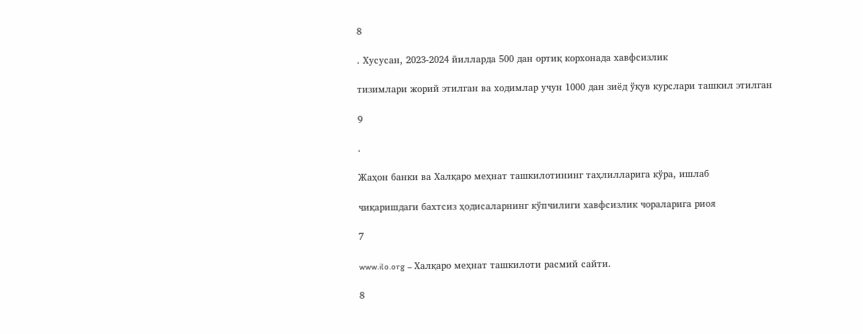8

. Хусусан, 2023-2024 йилларда 500 дан ортиқ корхонада хавфсизлик

тизимлари жорий этилган ва ходимлар учун 1000 дан зиёд ўқув курслари ташкил этилган

9

.

Жаҳон банки ва Халқаро меҳнат ташкилотининг таҳлилларига кўра, ишлаб

чиқаришдаги бахтсиз ҳодисаларнинг кўпчилиги хавфсизлик чораларига риоя

7

www.ilo.org – Халқаро меҳнат ташкилоти расмий сайти.

8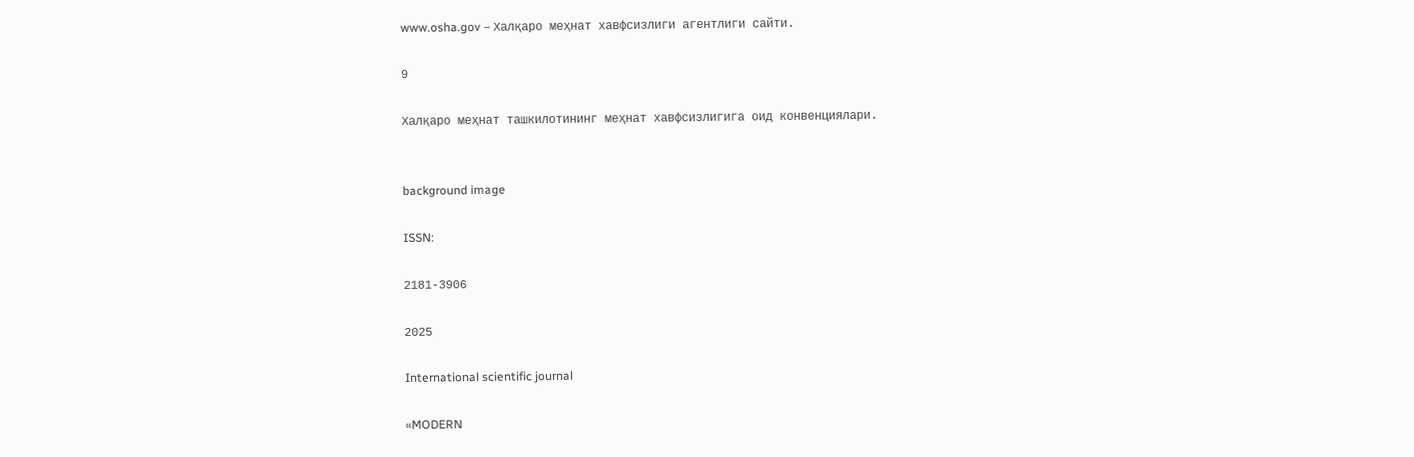www.osha.gov – Халқаро меҳнат хавфсизлиги агентлиги сайти.

9

Халқаро меҳнат ташкилотининг меҳнат хавфсизлигига оид конвенциялари.


background image

ISSN:

2181-3906

2025

International scientific journal

«MODERN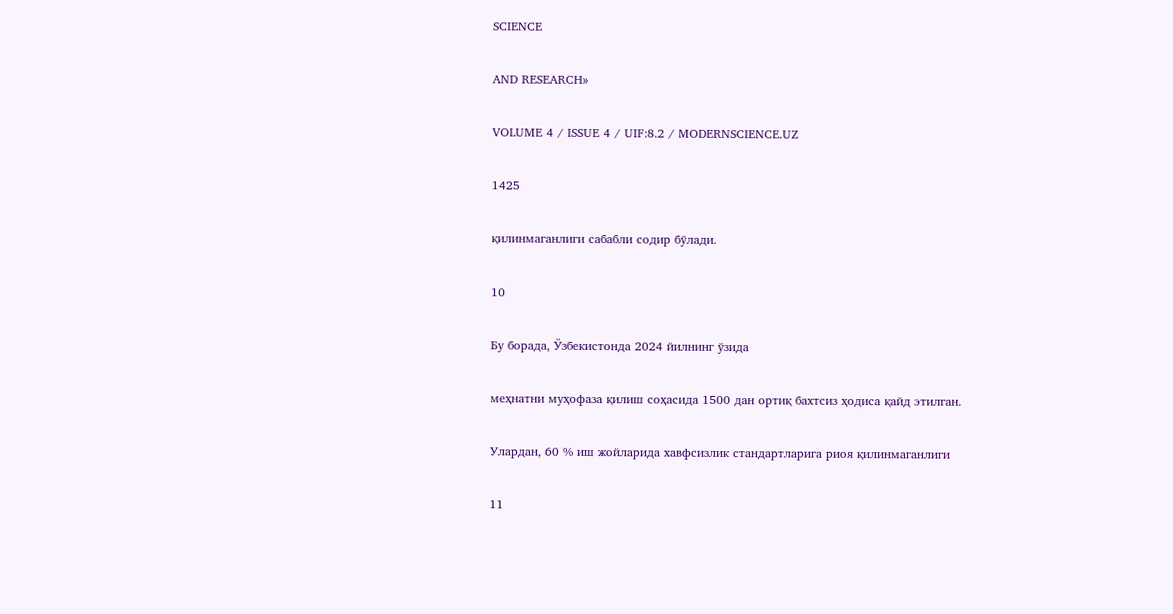SCIENCE

АND RESEARCH»

VOLUME 4 / ISSUE 4 / UIF:8.2 / MODERNSCIENCE.UZ

1425

қилинмаганлиги сабабли содир бўлади.

10

Бу борада, Ўзбекистонда 2024 йилнинг ўзида

меҳнатни муҳофаза қилиш соҳасида 1500 дан ортиқ бахтсиз ҳодиса қайд этилган.

Улардан, 60 % иш жойларида хавфсизлик стандартларига риоя қилинмаганлиги

11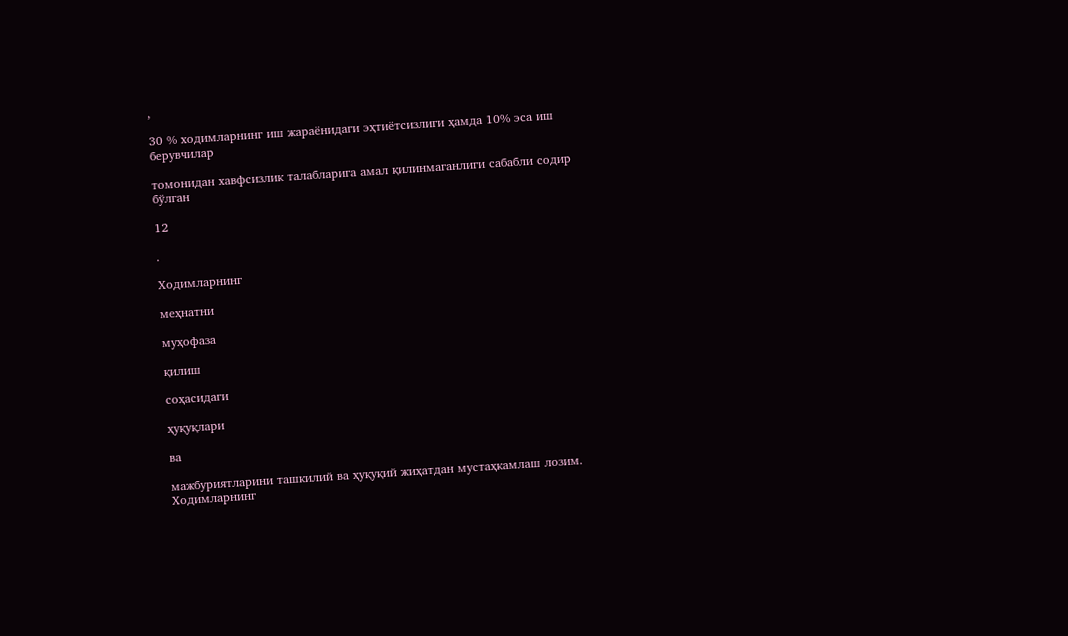,

30 % ходимларнинг иш жараёнидаги эҳтиётсизлиги ҳамда 10% эса иш берувчилар

томонидан хавфсизлик талабларига амал қилинмаганлиги сабабли содир бўлган

12

.

Ходимларнинг

меҳнатни

муҳофаза

қилиш

соҳасидаги

ҳуқуқлари

ва

мажбуриятларини ташкилий ва ҳуқуқий жиҳатдан мустаҳкамлаш лозим. Ходимларнинг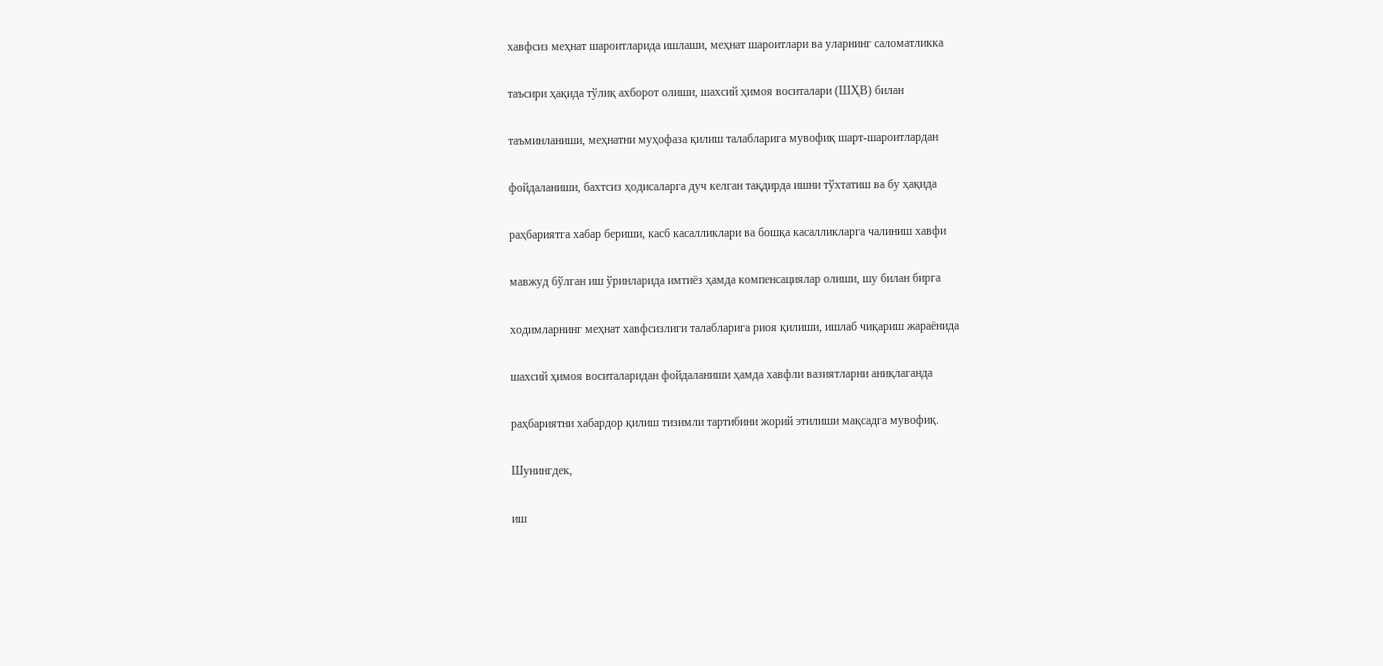хавфсиз меҳнат шароитларида ишлаши, меҳнат шароитлари ва уларнинг саломатликка

таъсири ҳақида тўлиқ ахборот олиши, шахсий ҳимоя воситалари (ШҲВ) билан

таъминланиши, меҳнатни муҳофаза қилиш талабларига мувофиқ шарт-шароитлардан

фойдаланиши, бахтсиз ҳодисаларга дуч келган тақдирда ишни тўхтатиш ва бу ҳақида

раҳбариятга хабар бериши, касб касалликлари ва бошқа касалликларга чалиниш хавфи

мавжуд бўлган иш ўринларида имтиёз ҳамда компенсациялар олиши, шу билан бирга

ходимларнинг меҳнат хавфсизлиги талабларига риоя қилиши, ишлаб чиқариш жараёнида

шахсий ҳимоя воситаларидан фойдаланиши ҳамда хавфли вазиятларни аниқлаганда

раҳбариятни хабардор қилиш тизимли тартибини жорий этилиши мақсадга мувофиқ.

Шунингдек,

иш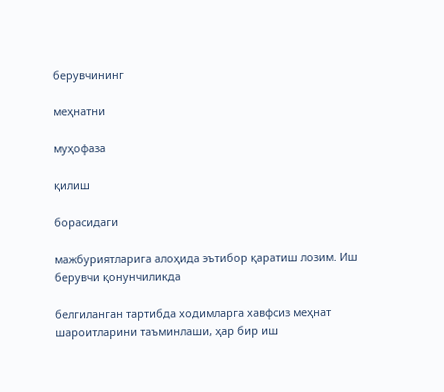берувчининг

меҳнатни

муҳофаза

қилиш

борасидаги

мажбуриятларига алоҳида эътибор қаратиш лозим. Иш берувчи қонунчиликда

белгиланган тартибда ходимларга хавфсиз меҳнат шароитларини таъминлаши, ҳар бир иш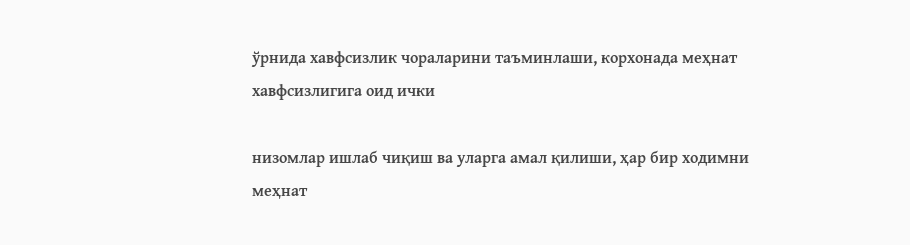ўрнида хавфсизлик чораларини таъминлаши, корхонада меҳнат хавфсизлигига оид ички

низомлар ишлаб чиқиш ва уларга амал қилиши, ҳар бир ходимни меҳнат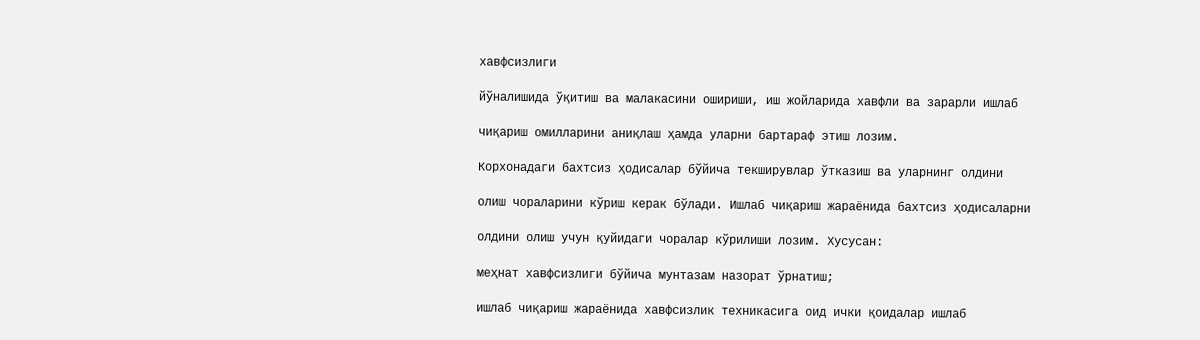хавфсизлиги

йўналишида ўқитиш ва малакасини ошириши, иш жойларида хавфли ва зарарли ишлаб

чиқариш омилларини аниқлаш ҳамда уларни бартараф этиш лозим.

Корхонадаги бахтсиз ҳодисалар бўйича текширувлар ўтказиш ва уларнинг олдини

олиш чораларини кўриш керак бўлади. Ишлаб чиқариш жараёнида бахтсиз ҳодисаларни

олдини олиш учун қуйидаги чоралар кўрилиши лозим. Хусусан:

меҳнат хавфсизлиги бўйича мунтазам назорат ўрнатиш;

ишлаб чиқариш жараёнида хавфсизлик техникасига оид ички қоидалар ишлаб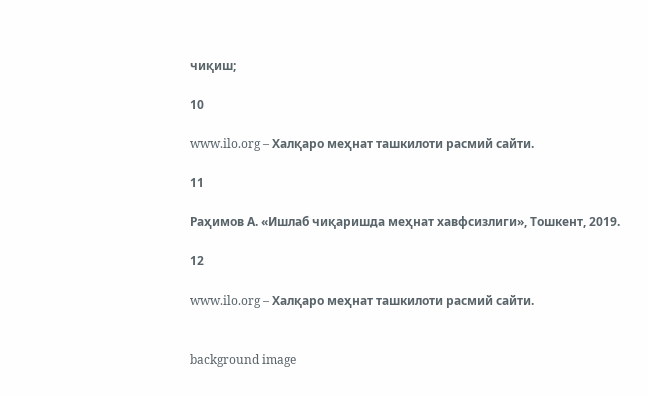чиқиш;

10

www.ilo.org – Халқаро меҳнат ташкилоти расмий сайти.

11

Раҳимов А. «Ишлаб чиқаришда меҳнат хавфсизлиги», Тошкент, 2019.

12

www.ilo.org – Халқаро меҳнат ташкилоти расмий сайти.


background image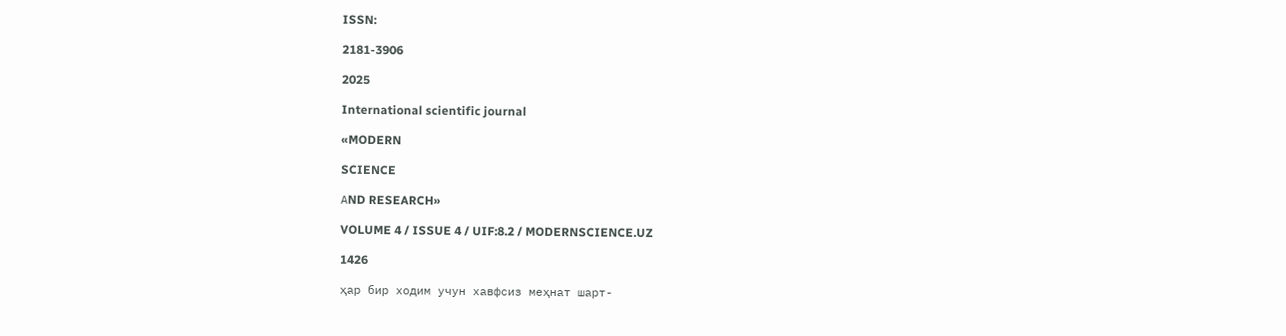ISSN:

2181-3906

2025

International scientific journal

«MODERN

SCIENCE

АND RESEARCH»

VOLUME 4 / ISSUE 4 / UIF:8.2 / MODERNSCIENCE.UZ

1426

ҳар бир ходим учун хавфсиз меҳнат шарт-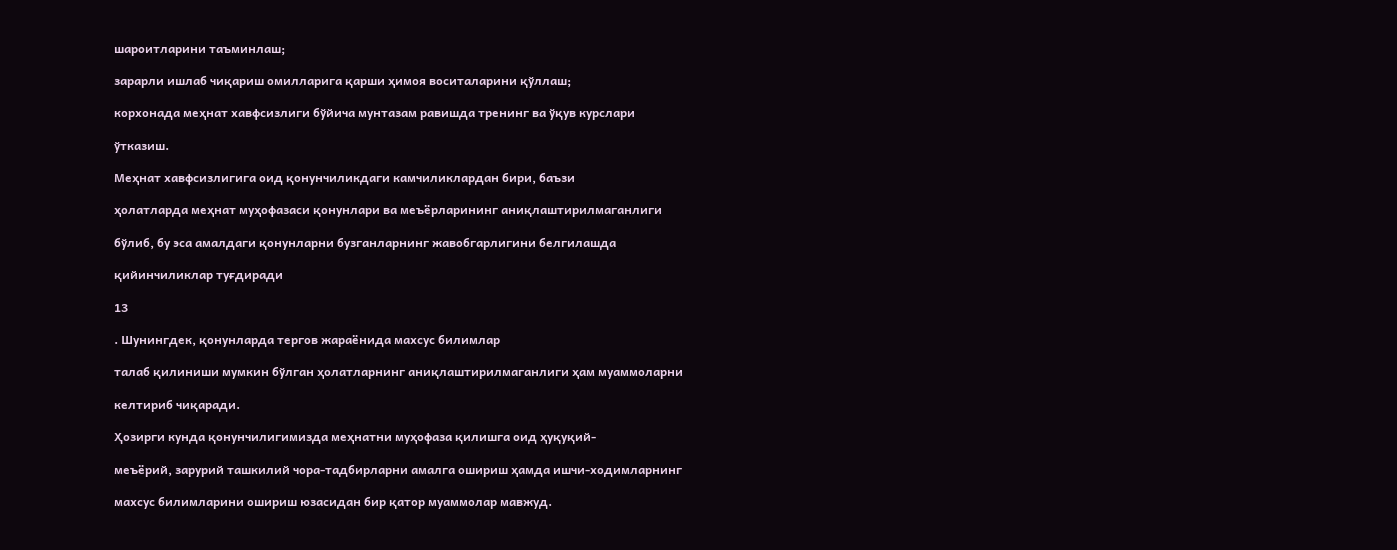шароитларини таъминлаш;

зарарли ишлаб чиқариш омилларига қарши ҳимоя воситаларини қўллаш;

корхонада меҳнат хавфсизлиги бўйича мунтазам равишда тренинг ва ўқув курслари

ўтказиш.

Меҳнат хавфсизлигига оид қонунчиликдаги камчиликлардан бири, баъзи

ҳолатларда меҳнат муҳофазаси қонунлари ва меъёрларининг аниқлаштирилмаганлиги

бўлиб, бу эса амалдаги қонунларни бузганларнинг жавобгарлигини белгилашда

қийинчиликлар туғдиради

13

. Шунингдек, қонунларда тергов жараёнида махсус билимлар

талаб қилиниши мумкин бўлган ҳолатларнинг аниқлаштирилмаганлиги ҳам муаммоларни

келтириб чиқаради.

Ҳозирги кунда қонунчилигимизда меҳнатни муҳофаза қилишга оид ҳуқуқий-

меъёрий, зарурий ташкилий чора-тадбирларни амалга ошириш ҳамда ишчи-ходимларнинг

махсус билимларини ошириш юзасидан бир қатор муаммолар мавжуд.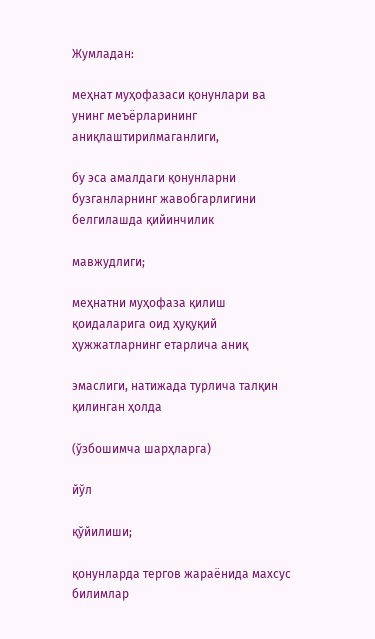Жумладан:

меҳнат муҳофазаси қонунлари ва унинг меъёрларининг аниқлаштирилмаганлиги,

бу эса амалдаги қонунларни бузганларнинг жавобгарлигини белгилашда қийинчилик

мавжудлиги;

меҳнатни муҳофаза қилиш қоидаларига оид ҳуқуқий ҳужжатларнинг етарлича аниқ

эмаслиги, натижада турлича талқин қилинган ҳолда

(ўзбошимча шарҳларга)

йўл

қўйилиши;

қонунларда тергов жараёнида махсус билимлар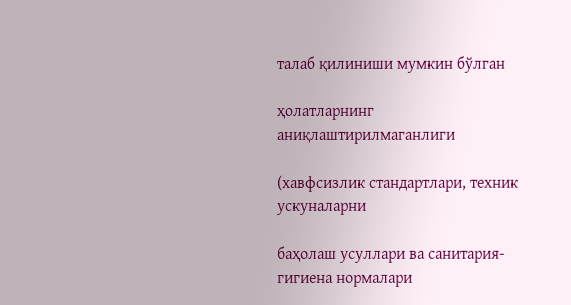талаб қилиниши мумкин бўлган

ҳолатларнинг аниқлаштирилмаганлиги

(хавфсизлик стандартлари, техник ускуналарни

баҳолаш усуллари ва санитария-гигиена нормалари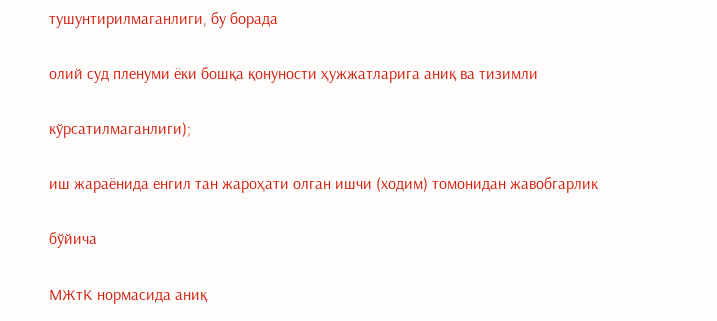тушунтирилмаганлиги, бу борада

олий суд пленуми ёки бошқа қонуности ҳужжатларига аниқ ва тизимли

кўрсатилмаганлиги);

иш жараёнида енгил тан жароҳати олган ишчи (ходим) томонидан жавобгарлик

бўйича

МЖтК нормасида аниқ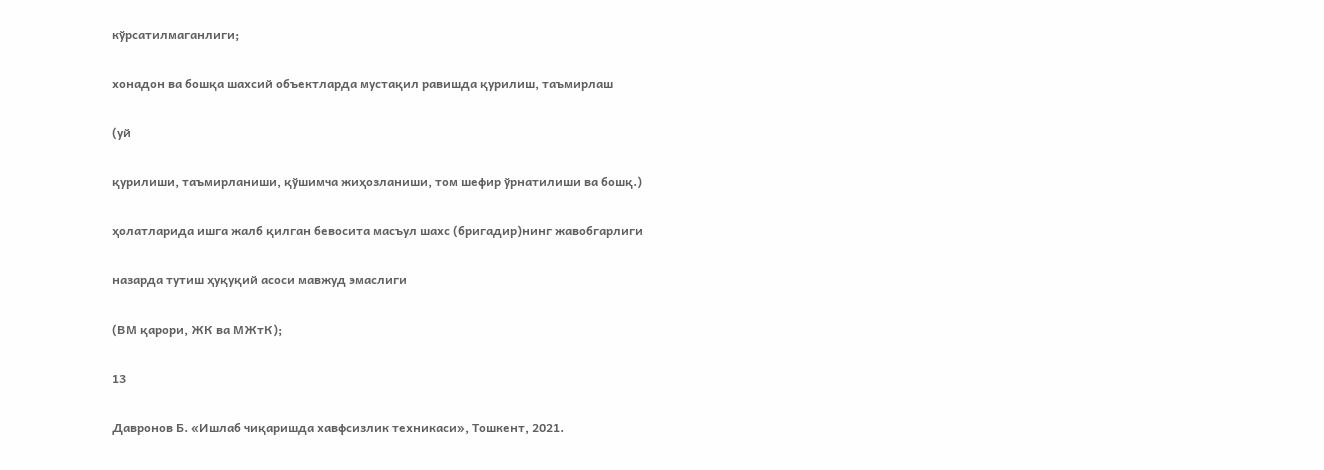кўрсатилмаганлиги;

хонадон ва бошқа шахсий объектларда мустақил равишда қурилиш, таъмирлаш

(уй

қурилиши, таъмирланиши, қўшимча жиҳозланиши, том шефир ўрнатилиши ва бошқ.)

ҳолатларида ишга жалб қилган бевосита масъул шахс (бригадир)нинг жавобгарлиги

назарда тутиш ҳуқуқий асоси мавжуд эмаслиги

(ВМ қарори, ЖК ва МЖтК);

13

Давронов Б. «Ишлаб чиқаришда хавфсизлик техникаси», Тошкент, 2021.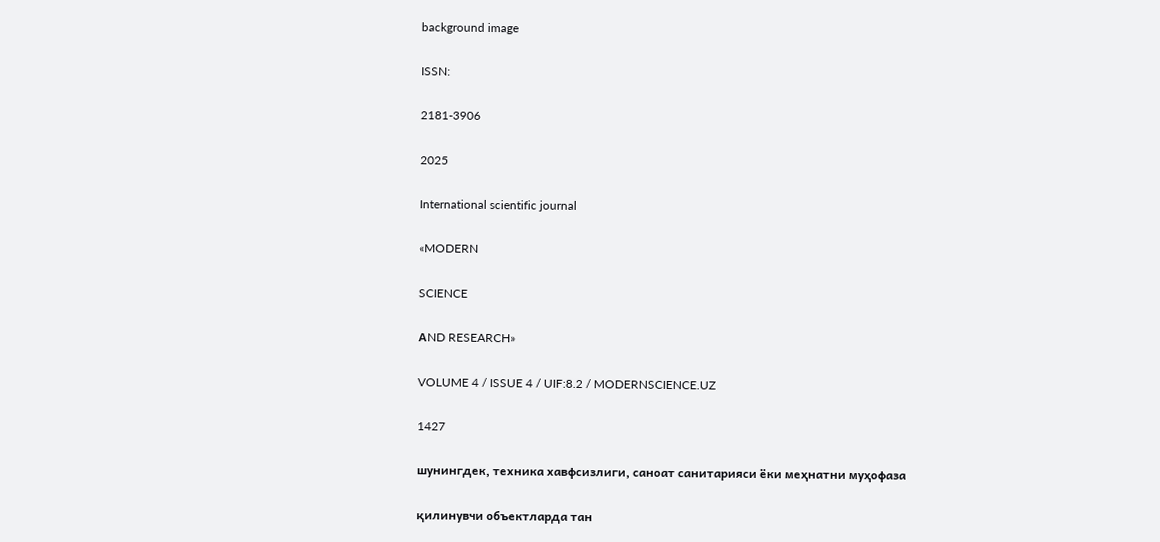background image

ISSN:

2181-3906

2025

International scientific journal

«MODERN

SCIENCE

АND RESEARCH»

VOLUME 4 / ISSUE 4 / UIF:8.2 / MODERNSCIENCE.UZ

1427

шунингдек, техника хавфсизлиги, саноат санитарияси ёки меҳнатни муҳофаза

қилинувчи объектларда тан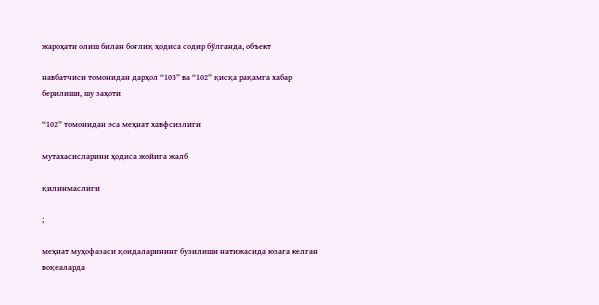жароҳати олиш билан боғлиқ ҳодиса содир бўлганда, объект

навбатчиси томонидан дарҳол “103” ва “102” қисқа рақамга хабар берилиши, шу заҳоти

“102” томонидан эса меҳнат хавфсизлиги

мутахасисларини ҳодиса жойига жалб

қилинмаслиги

;

меҳнат муҳофазаси қоидаларининг бузилиши натижасида юзага келган воқеаларда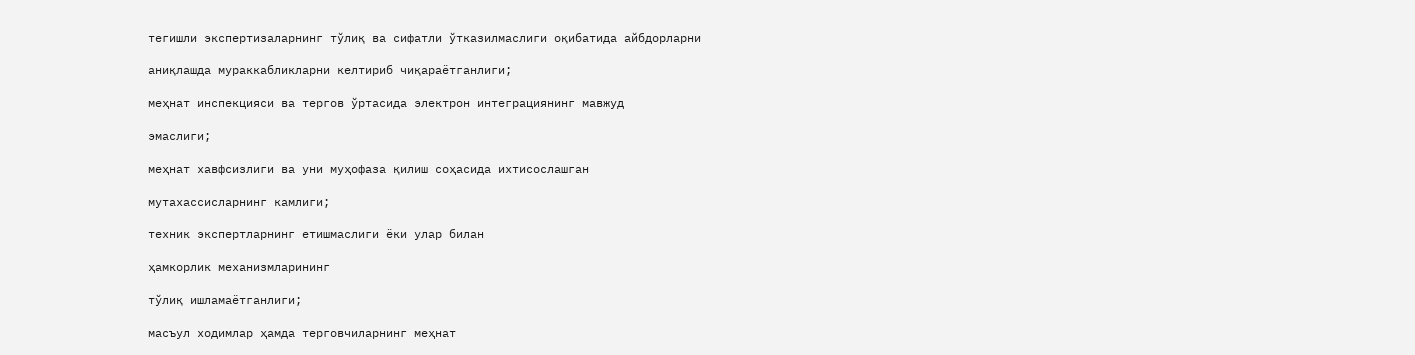тегишли экспертизаларнинг тўлиқ ва сифатли ўтказилмаслиги оқибатида айбдорларни

аниқлашда мураккабликларни келтириб чиқараётганлиги;

меҳнат инспекцияси ва тергов ўртасида электрон интеграциянинг мавжуд

эмаслиги;

меҳнат хавфсизлиги ва уни муҳофаза қилиш соҳасида ихтисослашган

мутахассисларнинг камлиги;

техник экспертларнинг етишмаслиги ёки улар билан

ҳамкорлик механизмларининг

тўлиқ ишламаётганлиги;

масъул ходимлар ҳамда терговчиларнинг меҳнат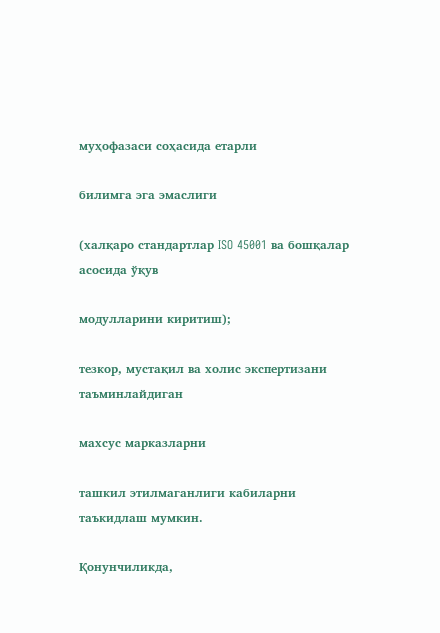муҳофазаси соҳасида етарли

билимга эга эмаслиги

(халқаро стандартлар ISO 45001 ва бошқалар асосида ўқув

модулларини киритиш);

тезкор, мустақил ва холис экспертизани таъминлайдиган

махсус марказларни

ташкил этилмаганлиги кабиларни таъкидлаш мумкин.

Қонунчиликда,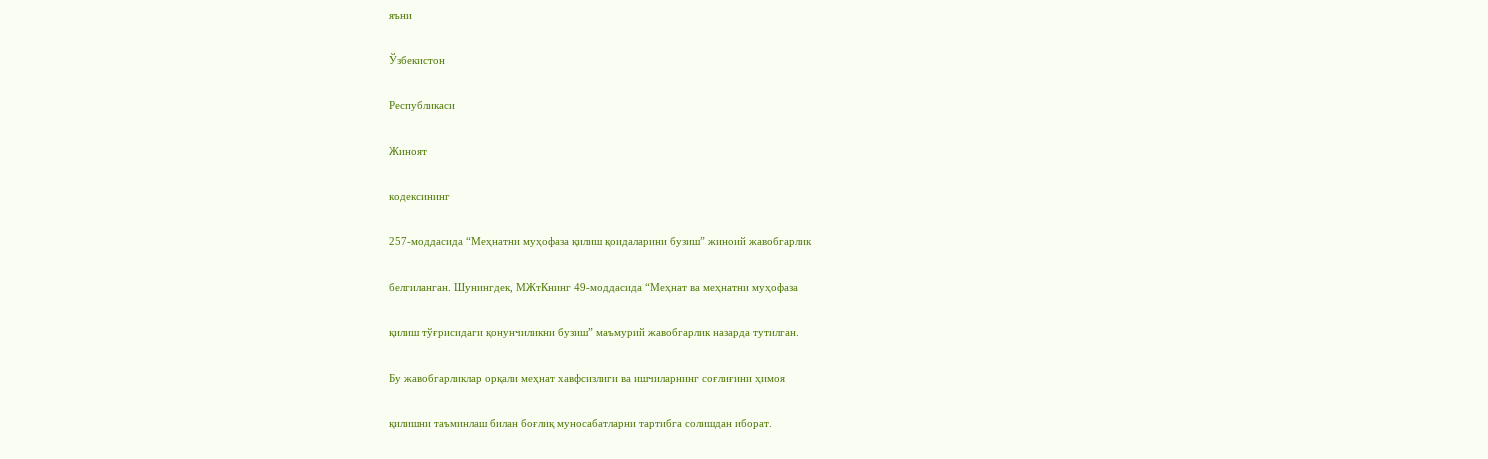яъни

Ўзбекистон

Республикаси

Жиноят

кодексининг

257-моддасида “Меҳнатни муҳофаза қилиш қоидаларини бузиш” жиноий жавобгарлик

белгиланган. Шунингдек, МЖтКнинг 49-моддасида “Меҳнат ва меҳнатни муҳофаза

қилиш тўғрисидаги қонунчиликни бузиш” маъмурий жавобгарлик назарда тутилган.

Бу жавобгарликлар орқали меҳнат хавфсизлиги ва ишчиларнинг соғлиғини ҳимоя

қилишни таъминлаш билан боғлиқ муносабатларни тартибга солишдан иборат.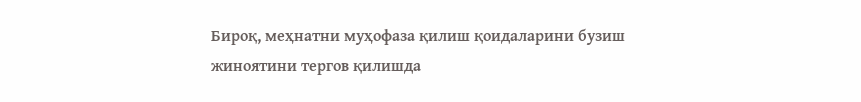Бироқ, меҳнатни муҳофаза қилиш қоидаларини бузиш жиноятини тергов қилишда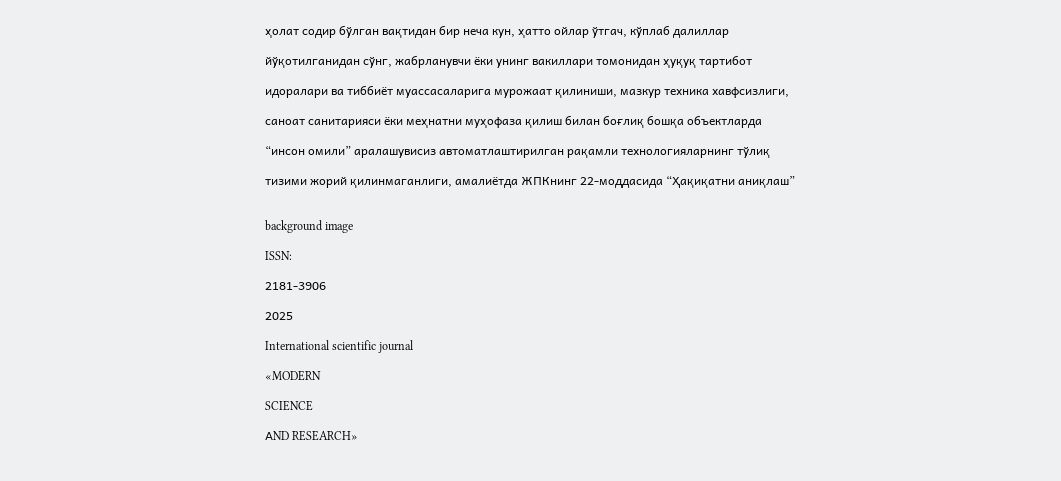ҳолат содир бўлган вақтидан бир неча кун, ҳатто ойлар ўтгач, кўплаб далиллар

йўқотилганидан сўнг, жабрланувчи ёки унинг вакиллари томонидан ҳуқуқ тартибот

идоралари ва тиббиёт муассасаларига мурожаат қилиниши, мазкур техника хавфсизлиги,

саноат санитарияси ёки меҳнатни муҳофаза қилиш билан боғлиқ бошқа объектларда

“инсон омили” аралашувисиз автоматлаштирилган рақамли технологияларнинг тўлиқ

тизими жорий қилинмаганлиги, амалиётда ЖПКнинг 22-моддасида “Ҳақиқатни аниқлаш”


background image

ISSN:

2181-3906

2025

International scientific journal

«MODERN

SCIENCE

АND RESEARCH»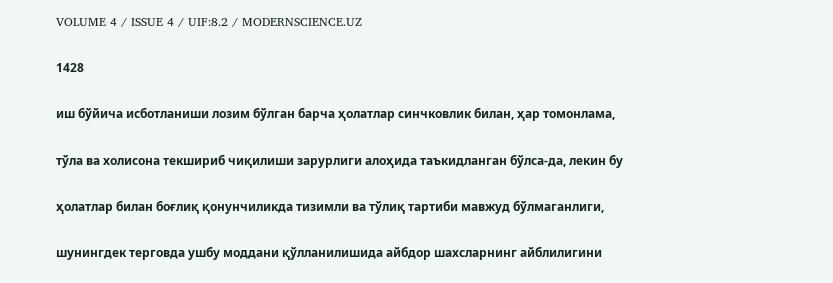VOLUME 4 / ISSUE 4 / UIF:8.2 / MODERNSCIENCE.UZ

1428

иш бўйича исботланиши лозим бўлган барча ҳолатлар синчковлик билан, ҳар томонлама,

тўла ва холисона текшириб чиқилиши зарурлиги алоҳида таъкидланган бўлса-да, лекин бу

ҳолатлар билан боғлиқ қонунчиликда тизимли ва тўлиқ тартиби мавжуд бўлмаганлиги,

шунингдек терговда ушбу моддани қўлланилишида айбдор шахсларнинг айблилигини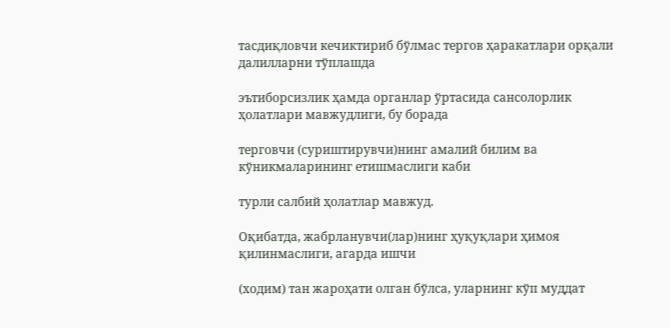тасдиқловчи кечиктириб бўлмас тергов ҳаракатлари орқали далилларни тўплашда

эътиборсизлик ҳамда органлар ўртасида сансолорлик ҳолатлари мавжудлиги, бу борада

терговчи (суриштирувчи)нинг амалий билим ва кўникмаларининг етишмаслиги каби

турли салбий ҳолатлар мавжуд.

Оқибатда, жабрланувчи(лар)нинг ҳуқуқлари ҳимоя қилинмаслиги, агарда ишчи

(ходим) тан жароҳати олган бўлса, уларнинг кўп муддат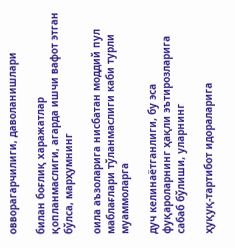овворагарчилиги, даволанишлари

билан боғлиқ харажатлар қопланмаслиги, агарда ишчи вафот этган бўлса, марҳумнинг

оила аъзоларига нисбатан моддий пул маблағлари тўланмаслиги каби турли муаммоларга

дуч келинаётганлиги, бу эса фуқароларнинг ҳақли эътирозларига сабаб бўлиши, уларнинг

ҳуқуқ-тартибот идораларига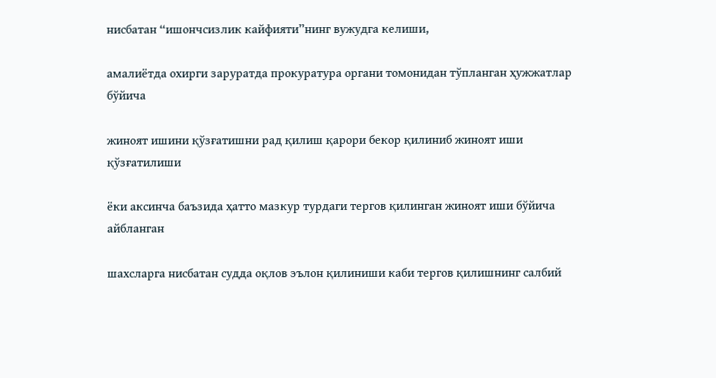нисбатан “ишончсизлик кайфияти”нинг вужудга келиши,

амалиётда охирги заруратда прокуратура органи томонидан тўпланган ҳужжатлар бўйича

жиноят ишини қўзғатишни рад қилиш қарори бекор қилиниб жиноят иши қўзғатилиши

ёки аксинча баъзида ҳатто мазкур турдаги тергов қилинган жиноят иши бўйича айбланган

шахсларга нисбатан судда оқлов эълон қилиниши каби тергов қилишнинг салбий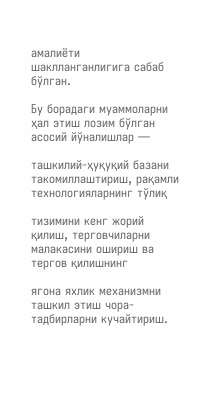амалиёти шаклланганлигига сабаб бўлган.

Бу борадаги муаммоларни ҳал этиш лозим бўлган асосий йўналишлар —

ташкилий-ҳуқуқий базани такомиллаштириш, рақамли технологияларнинг тўлиқ

тизимини кенг жорий қилиш, терговчиларни малакасини ошириш ва тергов қилишнинг

ягона яхлик механизмни ташкил этиш чора-тадбирларни кучайтириш.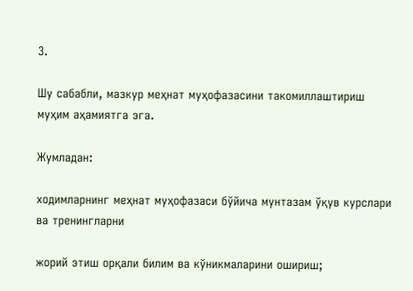3.

Шу сабабли, мазкур меҳнат муҳофазасини такомиллаштириш муҳим аҳамиятга эга.

Жумладан:

ходимларнинг меҳнат муҳофазаси бўйича мунтазам ўқув курслари ва тренингларни

жорий этиш орқали билим ва кўникмаларини ошириш;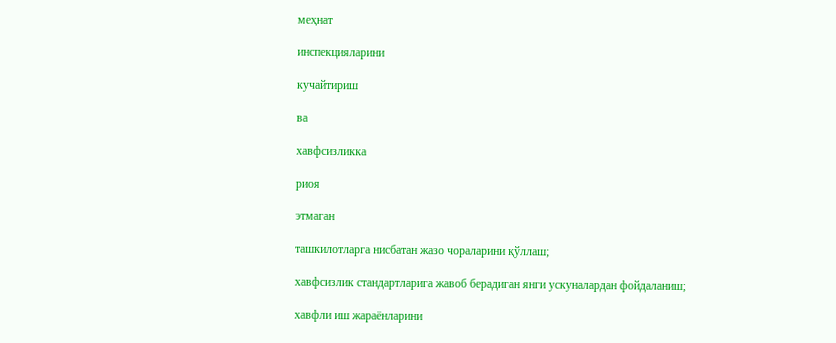меҳнат

инспекцияларини

кучайтириш

ва

хавфсизликка

риоя

этмаган

ташкилотларга нисбатан жазо чораларини қўллаш;

хавфсизлик стандартларига жавоб берадиган янги ускуналардан фойдаланиш;

хавфли иш жараёнларини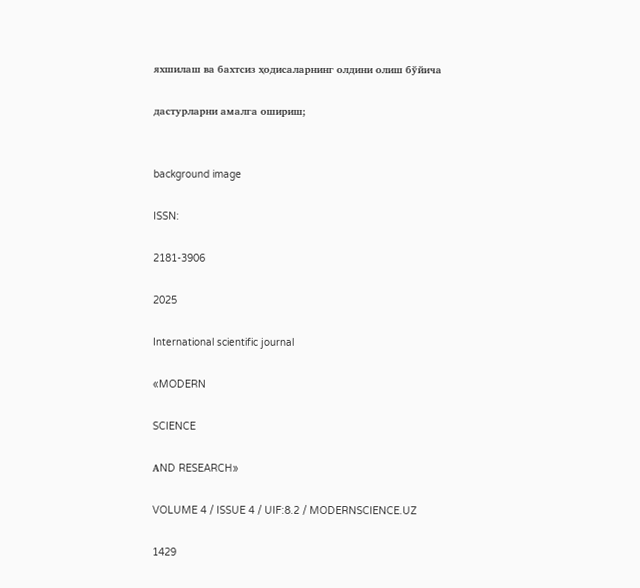яхшилаш ва бахтсиз ҳодисаларнинг олдини олиш бўйича

дастурларни амалга ошириш;


background image

ISSN:

2181-3906

2025

International scientific journal

«MODERN

SCIENCE

АND RESEARCH»

VOLUME 4 / ISSUE 4 / UIF:8.2 / MODERNSCIENCE.UZ

1429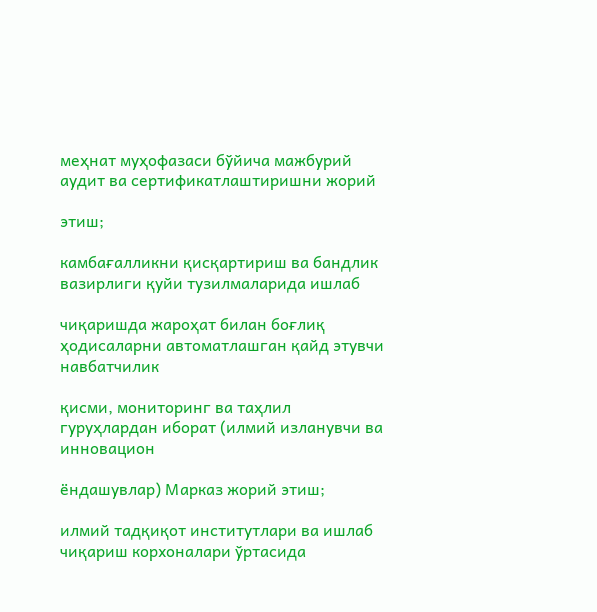меҳнат муҳофазаси бўйича мажбурий аудит ва сертификатлаштиришни жорий

этиш;

камбағалликни қисқартириш ва бандлик вазирлиги қуйи тузилмаларида ишлаб

чиқаришда жароҳат билан боғлиқ ҳодисаларни автоматлашган қайд этувчи навбатчилик

қисми, мониторинг ва таҳлил гуруҳлардан иборат (илмий изланувчи ва инновацион

ёндашувлар) Марказ жорий этиш;

илмий тадқиқот институтлари ва ишлаб чиқариш корхоналари ўртасида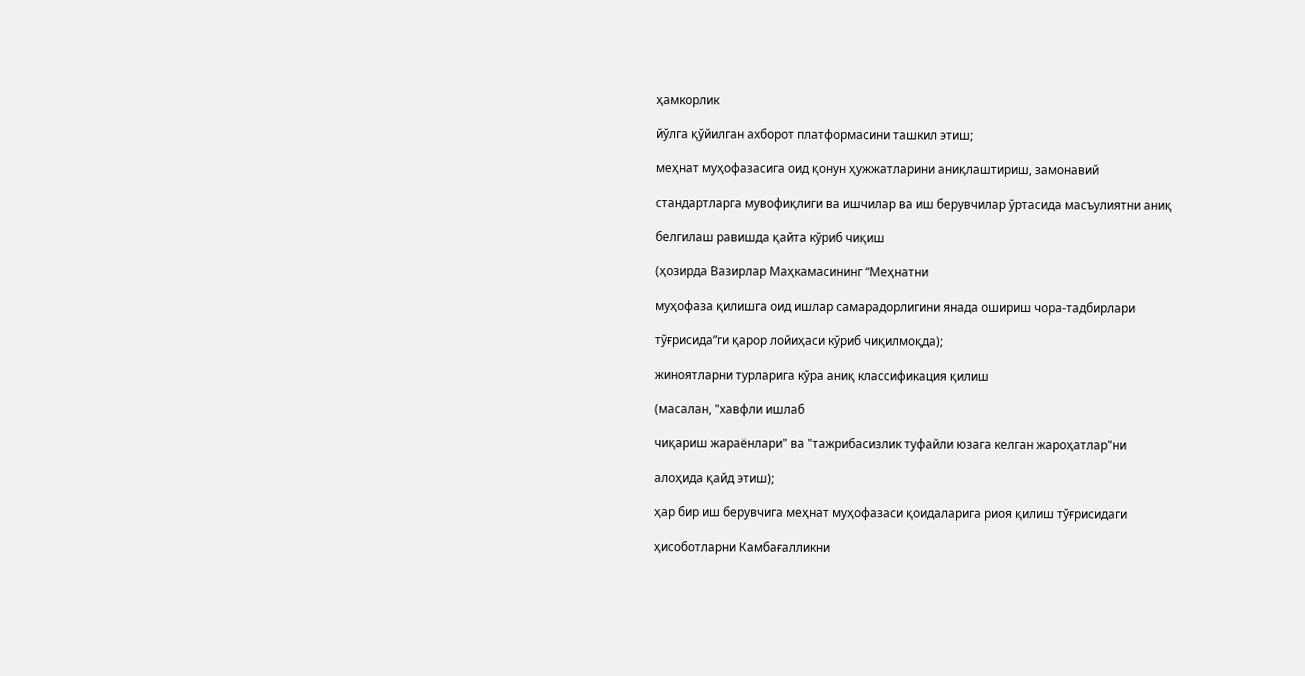ҳамкорлик

йўлга қўйилган ахборот платформасини ташкил этиш;

меҳнат муҳофазасига оид қонун ҳужжатларини аниқлаштириш, замонавий

стандартларга мувофиқлиги ва ишчилар ва иш берувчилар ўртасида масъулиятни аниқ

белгилаш равишда қайта кўриб чиқиш

(ҳозирда Вазирлар Маҳкамасининг “Меҳнатни

муҳофаза қилишга оид ишлар самарадорлигини янада ошириш чора-тадбирлари

тўғрисида”ги қарор лойиҳаси кўриб чиқилмоқда);

жиноятларни турларига кўра аниқ классификация қилиш

(масалан, "хавфли ишлаб

чиқариш жараёнлари" ва "тажрибасизлик туфайли юзага келган жароҳатлар"ни

алоҳида қайд этиш);

ҳар бир иш берувчига меҳнат муҳофазаси қоидаларига риоя қилиш тўғрисидаги

ҳисоботларни Камбағалликни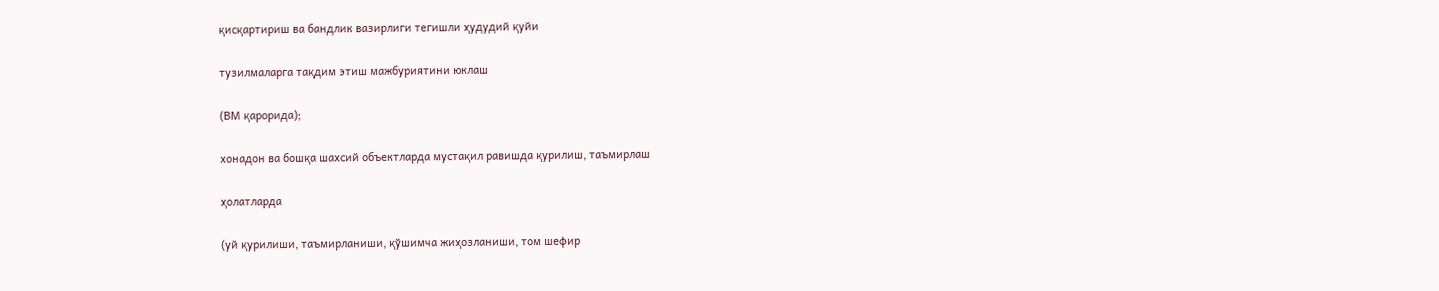қисқартириш ва бандлик вазирлиги тегишли ҳудудий қуйи

тузилмаларга тақдим этиш мажбуриятини юклаш

(ВМ қарорида);

хонадон ва бошқа шахсий объектларда мустақил равишда қурилиш, таъмирлаш

ҳолатларда

(уй қурилиши, таъмирланиши, қўшимча жиҳозланиши, том шефир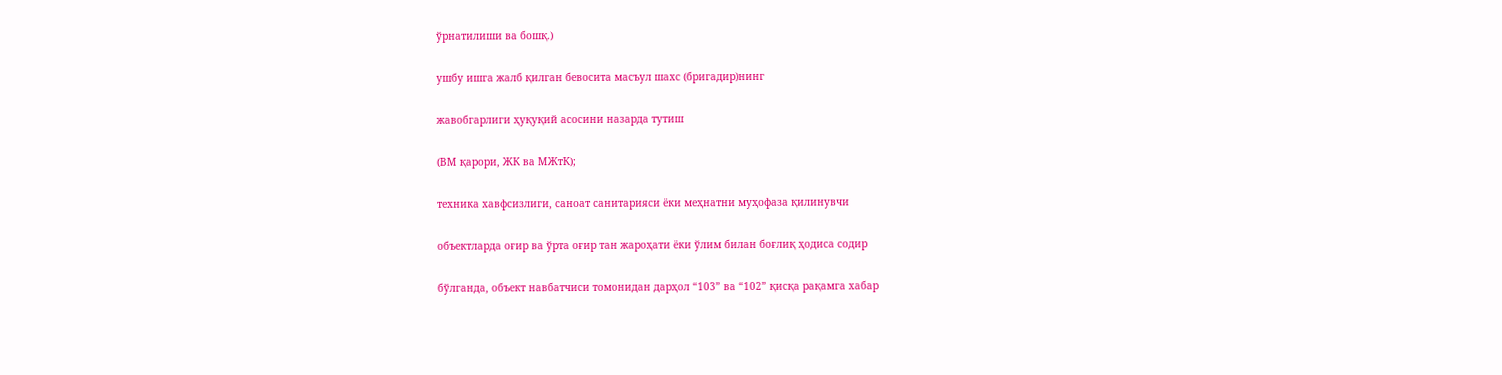ўрнатилиши ва бошқ.)

ушбу ишга жалб қилган бевосита масъул шахс (бригадир)нинг

жавобгарлиги ҳуқуқий асосини назарда тутиш

(ВМ қарори, ЖК ва МЖтК);

техника хавфсизлиги, саноат санитарияси ёки меҳнатни муҳофаза қилинувчи

объектларда оғир ва ўрта оғир тан жароҳати ёки ўлим билан боғлиқ ҳодиса содир

бўлганда, объект навбатчиси томонидан дарҳол “103” ва “102” қисқа рақамга хабар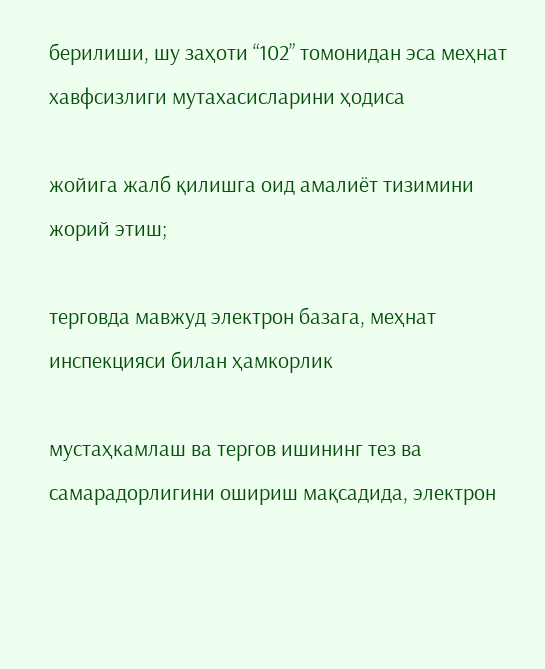берилиши, шу заҳоти “102” томонидан эса меҳнат хавфсизлиги мутахасисларини ҳодиса

жойига жалб қилишга оид амалиёт тизимини жорий этиш;

терговда мавжуд электрон базага, меҳнат инспекцияси билан ҳамкорлик

мустаҳкамлаш ва тергов ишининг тез ва самарадорлигини ошириш мақсадида, электрон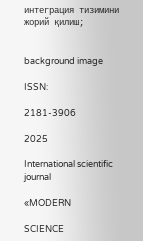интеграция тизимини жорий қилиш;


background image

ISSN:

2181-3906

2025

International scientific journal

«MODERN

SCIENCE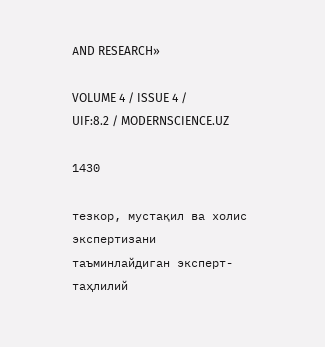АND RESEARCH»

VOLUME 4 / ISSUE 4 / UIF:8.2 / MODERNSCIENCE.UZ

1430

тезкор, мустақил ва холис экспертизани таъминлайдиган эксперт-таҳлилий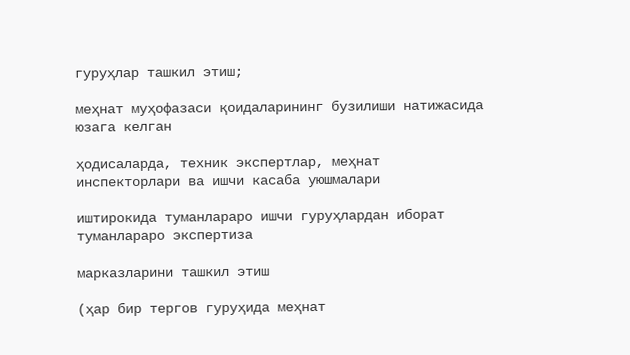гуруҳлар ташкил этиш;

меҳнат муҳофазаси қоидаларининг бузилиши натижасида юзага келган

ҳодисаларда, техник экспертлар, меҳнат инспекторлари ва ишчи касаба уюшмалари

иштирокида туманлараро ишчи гуруҳлардан иборат туманлараро экспертиза

марказларини ташкил этиш

(ҳар бир тергов гуруҳида меҳнат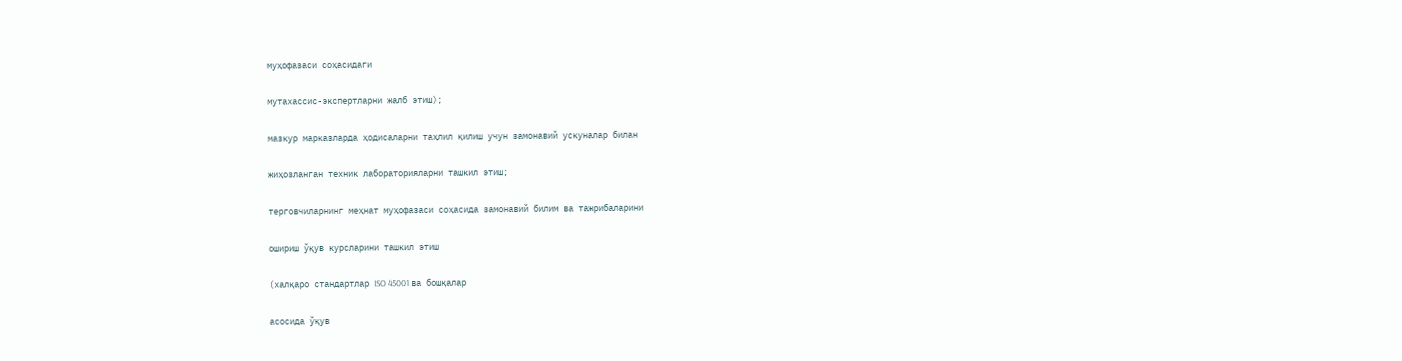муҳофазаси соҳасидаги

мутахассис-экспертларни жалб этиш);

мазкур марказларда ҳодисаларни таҳлил қилиш учун замонавий ускуналар билан

жиҳозланган техник лабораторияларни ташкил этиш;

терговчиларнинг меҳнат муҳофазаси соҳасида замонавий билим ва тажрибаларини

ошириш ўқув курсларини ташкил этиш

(халқаро стандартлар ISO 45001 ва бошқалар

асосида ўқув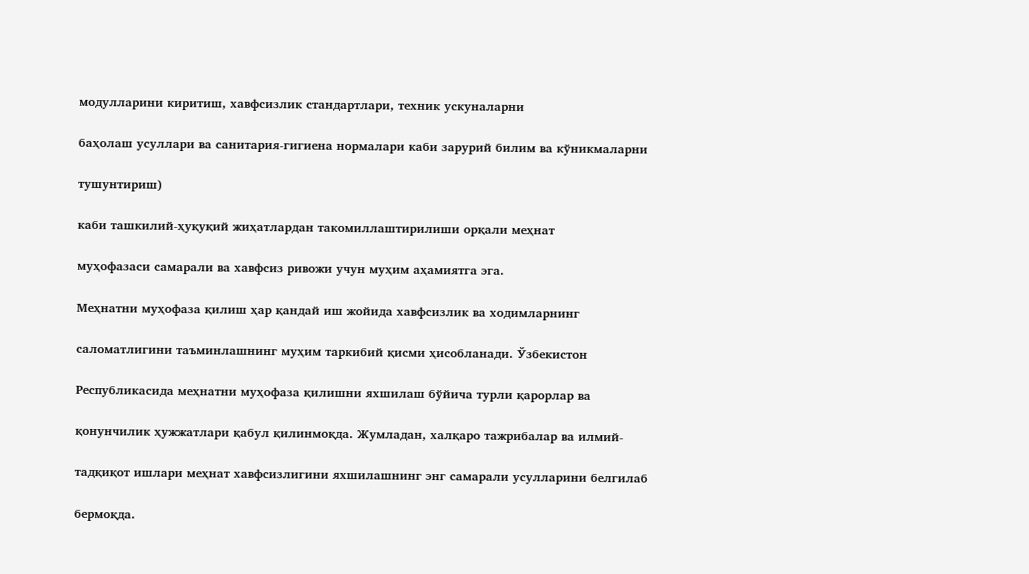модулларини киритиш, хавфсизлик стандартлари, техник ускуналарни

баҳолаш усуллари ва санитария-гигиена нормалари каби зарурий билим ва кўникмаларни

тушунтириш)

каби ташкилий-ҳуқуқий жиҳатлардан такомиллаштирилиши орқали меҳнат

муҳофазаси самарали ва хавфсиз ривожи учун муҳим аҳамиятга эга.

Меҳнатни муҳофаза қилиш ҳар қандай иш жойида хавфсизлик ва ходимларнинг

саломатлигини таъминлашнинг муҳим таркибий қисми ҳисобланади. Ўзбекистон

Республикасида меҳнатни муҳофаза қилишни яхшилаш бўйича турли қарорлар ва

қонунчилик ҳужжатлари қабул қилинмоқда. Жумладан, халқаро тажрибалар ва илмий-

тадқиқот ишлари меҳнат хавфсизлигини яхшилашнинг энг самарали усулларини белгилаб

бермоқда.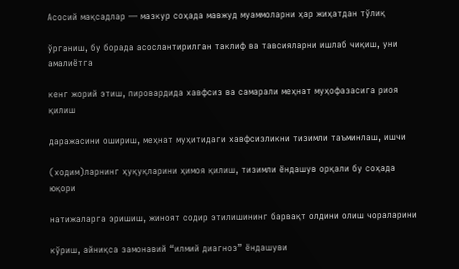Асосий мақсадлар — мазкур соҳада мавжуд муаммоларни ҳар жиҳатдан тўлиқ

ўрганиш, бу борада асослантирилган таклиф ва тавсияларни ишлаб чиқиш, уни амалиётга

кенг жорий этиш, пировардида хавфсиз ва самарали меҳнат муҳофазасига риоя қилиш

даражасини ошириш, меҳнат муҳитидаги хавфсизликни тизимли таъминлаш, ишчи

(ходим)ларнинг ҳуқуқларини ҳимоя қилиш, тизимли ёндашув орқали бу соҳада юқори

натижаларга эришиш, жиноят содир этилишининг барвақт олдини олиш чораларини

кўриш, айниқса замонавий “илмий диагноз” ёндашуви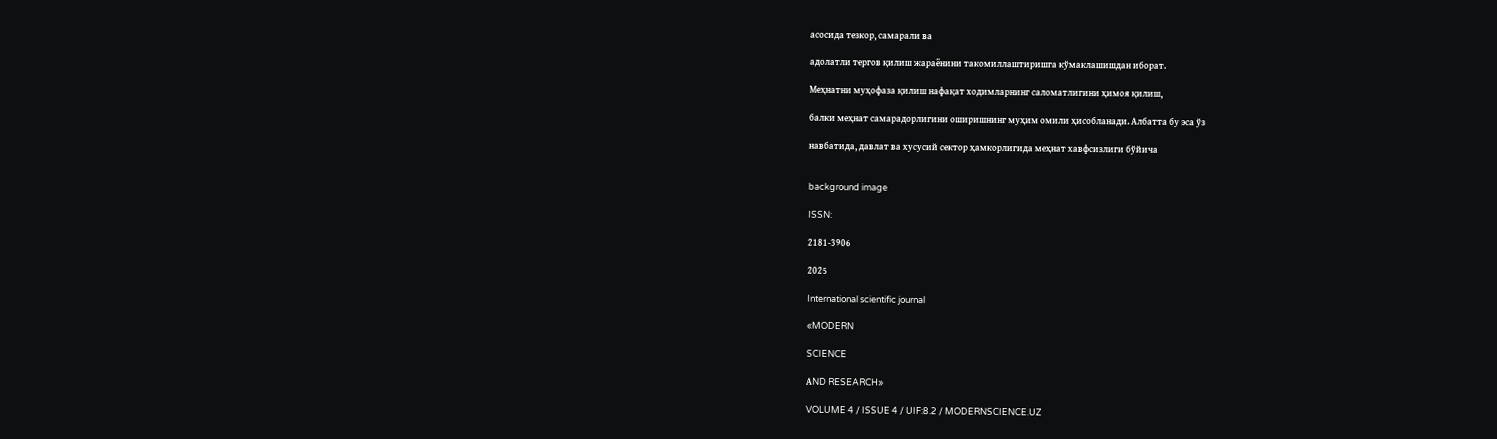асосида тезкор, самарали ва

адолатли тергов қилиш жараёнини такомиллаштиришга кўмаклашишдан иборат.

Меҳнатни муҳофаза қилиш нафақат ходимларнинг саломатлигини ҳимоя қилиш,

балки меҳнат самарадорлигини оширишнинг муҳим омили ҳисобланади. Албатта бу эса ўз

навбатида, давлат ва хусусий сектор ҳамкорлигида меҳнат хавфсизлиги бўйича


background image

ISSN:

2181-3906

2025

International scientific journal

«MODERN

SCIENCE

АND RESEARCH»

VOLUME 4 / ISSUE 4 / UIF:8.2 / MODERNSCIENCE.UZ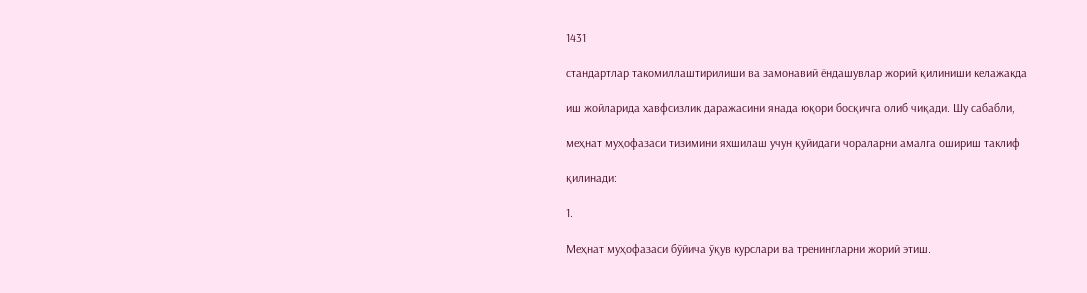1431

стандартлар такомиллаштирилиши ва замонавий ёндашувлар жорий қилиниши келажакда

иш жойларида хавфсизлик даражасини янада юқори босқичга олиб чиқади. Шу сабабли,

меҳнат муҳофазаси тизимини яхшилаш учун қуйидаги чораларни амалга ошириш таклиф

қилинади:

1.

Меҳнат муҳофазаси бўйича ўқув курслари ва тренингларни жорий этиш.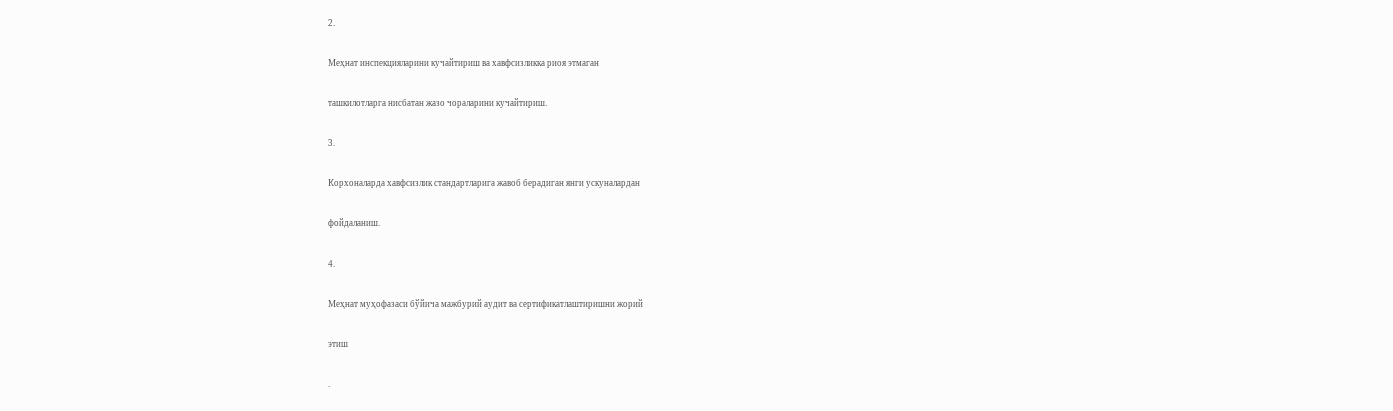2.

Меҳнат инспекцияларини кучайтириш ва хавфсизликка риоя этмаган

ташкилотларга нисбатан жазо чораларини кучайтириш.

3.

Корхоналарда хавфсизлик стандартларига жавоб берадиган янги ускуналардан

фойдаланиш.

4.

Меҳнат муҳофазаси бўйича мажбурий аудит ва сертификатлаштиришни жорий

этиш

.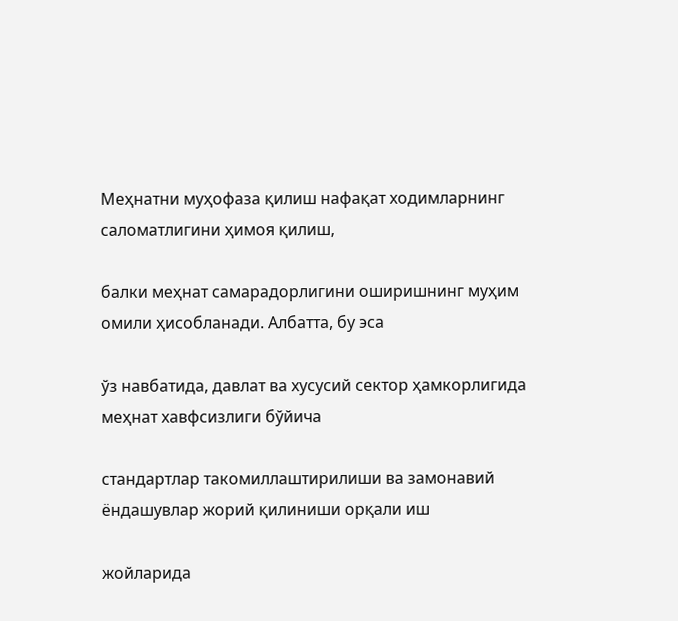Меҳнатни муҳофаза қилиш нафақат ходимларнинг саломатлигини ҳимоя қилиш,

балки меҳнат самарадорлигини оширишнинг муҳим омили ҳисобланади. Албатта, бу эса

ўз навбатида, давлат ва хусусий сектор ҳамкорлигида меҳнат хавфсизлиги бўйича

стандартлар такомиллаштирилиши ва замонавий ёндашувлар жорий қилиниши орқали иш

жойларида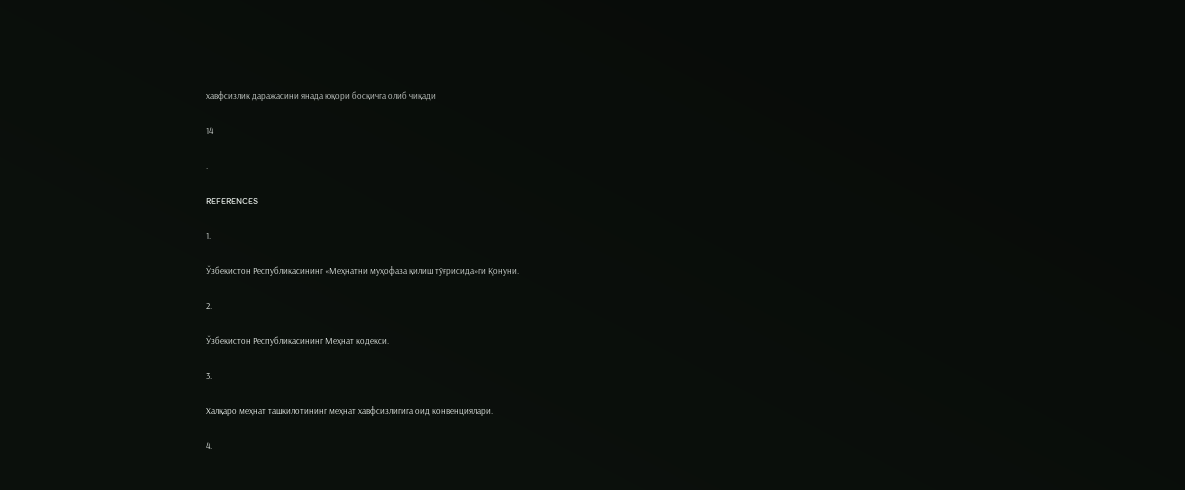хавфсизлик даражасини янада юқори босқичга олиб чиқади

14

.

REFERENCES

1.

Ўзбекистон Республикасининг «Меҳнатни муҳофаза қилиш тўғрисида»ги Қонуни.

2.

Ўзбекистон Республикасининг Меҳнат кодекси.

3.

Халқаро меҳнат ташкилотининг меҳнат хавфсизлигига оид конвенциялари.

4.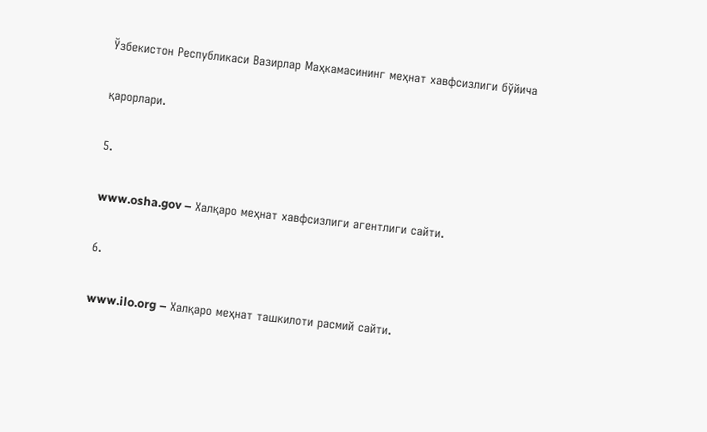Ўзбекистон Республикаси Вазирлар Маҳкамасининг меҳнат хавфсизлиги бўйича

қарорлари.

5.

www.osha.gov – Халқаро меҳнат хавфсизлиги агентлиги сайти.

6.

www.ilo.org – Халқаро меҳнат ташкилоти расмий сайти.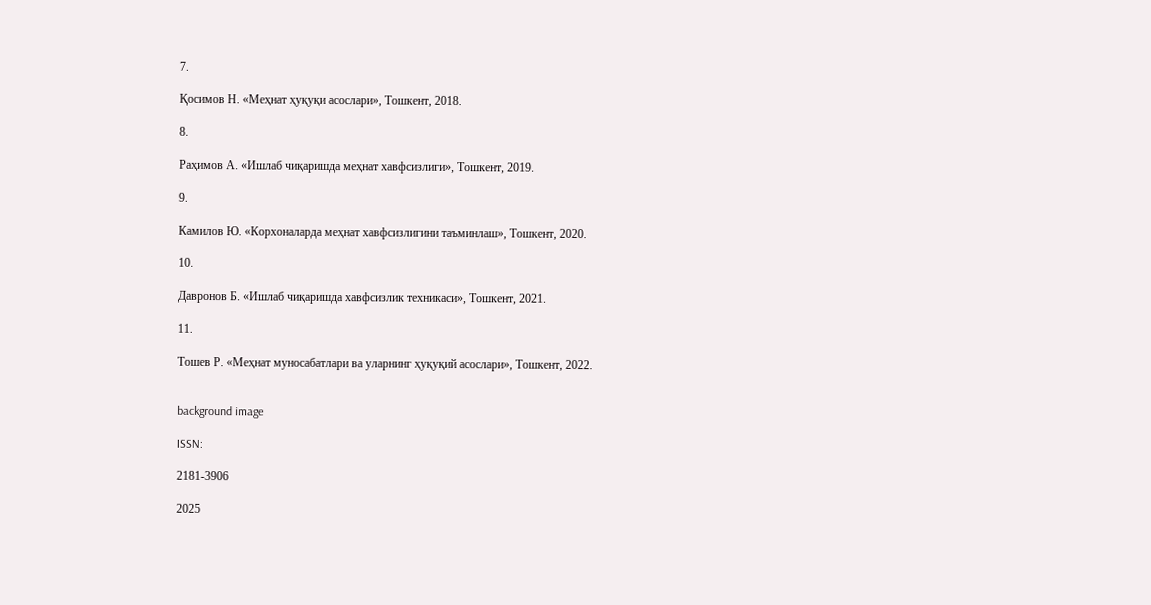7.

Қосимов Н. «Меҳнат ҳуқуқи асослари», Тошкент, 2018.

8.

Раҳимов А. «Ишлаб чиқаришда меҳнат хавфсизлиги», Тошкент, 2019.

9.

Камилов Ю. «Корхоналарда меҳнат хавфсизлигини таъминлаш», Тошкент, 2020.

10.

Давронов Б. «Ишлаб чиқаришда хавфсизлик техникаси», Тошкент, 2021.

11.

Тошев Р. «Меҳнат муносабатлари ва уларнинг ҳуқуқий асослари», Тошкент, 2022.


background image

ISSN:

2181-3906

2025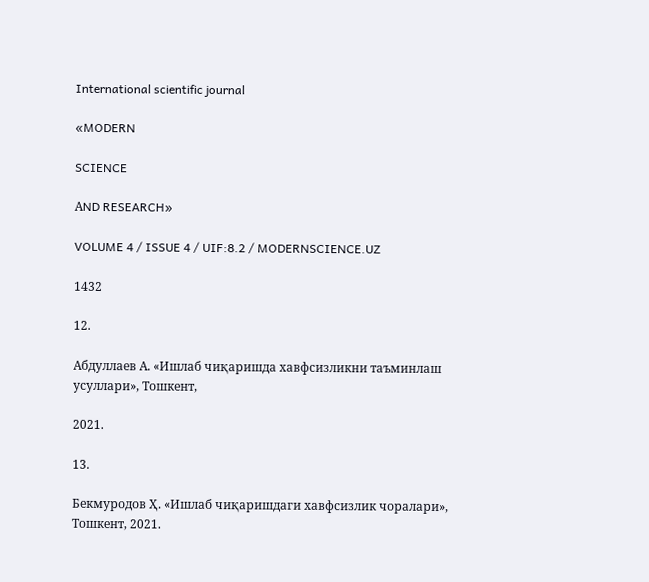International scientific journal

«MODERN

SCIENCE

АND RESEARCH»

VOLUME 4 / ISSUE 4 / UIF:8.2 / MODERNSCIENCE.UZ

1432

12.

Абдуллаев А. «Ишлаб чиқаришда хавфсизликни таъминлаш усуллари», Тошкент,

2021.

13.

Бекмуродов Ҳ. «Ишлаб чиқаришдаги хавфсизлик чоралари», Тошкент, 2021.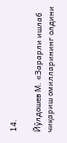14.

Йўлдошев М. «Зарарли ишлаб чиқариш омилларининг олдини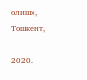олиш», Тошкент,

2020.